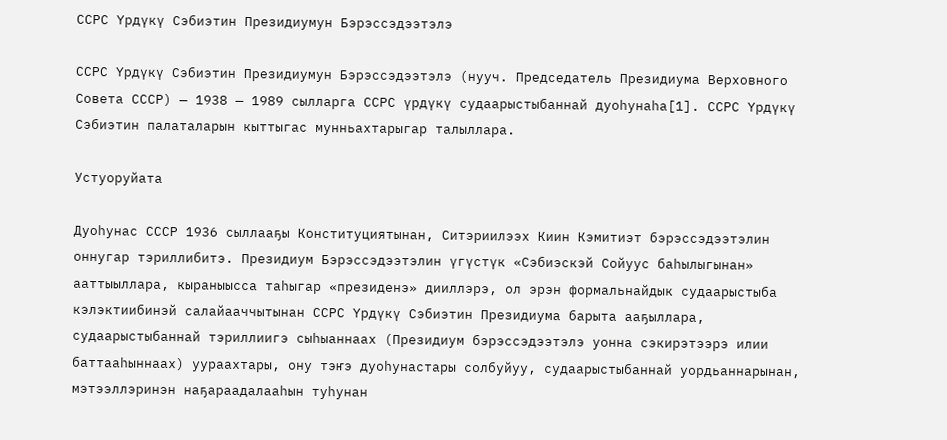ССРС Үрдүкү Сэбиэтин Президиумун Бэрэссэдээтэлэ

ССРС Үрдүкү Сэбиэтин Президиумун Бэрэссэдээтэлэ (нууч. Председатель Президиума Верховного Совета СССР) — 1938 — 1989 сылларга ССРС үрдүкү судаарыстыбаннай дуоһунаһа[1]. ССРС Үрдүкү Сэбиэтин палаталарын кыттыгас мунньахтарыгар талыллара.

Устуоруйата

Дуоһунас СССР 1936 сыллааҕы Конституциятынан, Ситэриилээх Киин Кэмитиэт бэрэссэдээтэлин оннугар тэриллибитэ. Президиум Бэрэссэдээтэлин үгүстүк «Сэбиэскэй Сойуус баһылыгынан» ааттыыллара, кыраныысса таһыгар «президенэ» дииллэрэ, ол эрэн формальнайдык судаарыстыба кэлэктиибинэй салайааччытынан ССРС Үрдүкү Сэбиэтин Президиума барыта ааҕыллара, судаарыстыбаннай тэриллиигэ сыһыаннаах (Президиум бэрэссэдээтэлэ уонна сэкирэтээрэ илии баттааһыннаах) уураахтары, ону тэҥэ дуоһунастары солбуйуу, судаарыстыбаннай уордьаннарынан, мэтээллэринэн наҕараадалааһын туһунан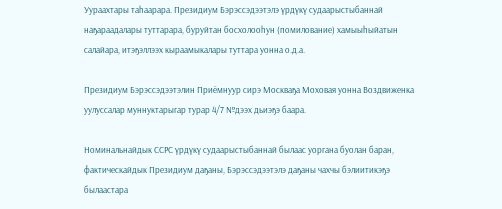Уураахтары таһаарара. Президиум Бэрэссэдээтэлэ үрдүкү судаарыстыбаннай наҕараадалары туттарара, буруйтан босхолооһун (помилование) хамыыһыйатын салайара, итэҕэллээх кыраамыкалары туттара уонна о.д.а.

Президиум Бэрэссэдээтэлин Приёмнуур сирэ Москваҕа Моховая уонна Воздвиженка уулуссалар муннуктарыгар турар 4/7 №дээх дьиэҕэ баара.

Номинальнайдык ССРС үрдүкү судаарыстыбаннай былаас уоргана буолан баран, фактическайдык Президиум даҕаны, Бэрэссэдээтэлэ даҕаны чахчы бэлиитикэҕэ былаастара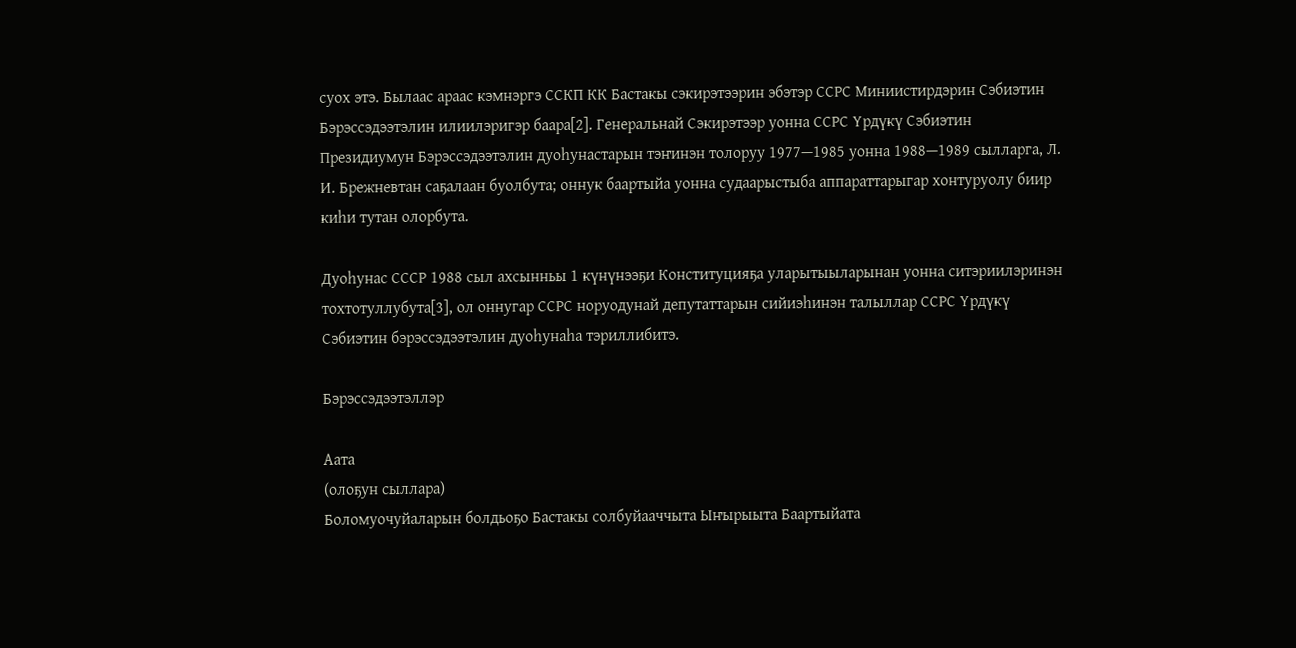суох этэ. Былаас араас кэмнэргэ ССКП КК Бастакы сэкирэтээрин эбэтэр ССРС Миниистирдэрин Сэбиэтин Бэрэссэдээтэлин илиилэригэр баара[2]. Генеральнай Сэкирэтээр уонна ССРС Үрдүкү Сэбиэтин Президиумун Бэрэссэдээтэлин дуоһунастарын тэҥинэн толоруу 1977—1985 уонна 1988—1989 сылларга, Л. И. Брежневтан саҕалаан буолбута; оннук баартыйа уонна судаарыстыба аппараттарыгар хонтуруолу биир киһи тутан олорбута.

Дуоһунас СССР 1988 сыл ахсынньы 1 күнүнээҕи Конституцияҕа уларытыыларынан уонна ситэриилэринэн тохтотуллубута[3], ол оннугар ССРС норуодунай депутаттарын сийиэһинэн талыллар ССРС Үрдүкү Сэбиэтин бэрэссэдээтэлин дуоһунаһа тэриллибитэ.

Бэрэссэдээтэллэр

Аата
(олоҕун сыллара)
Боломуочуйаларын болдьоҕо Бастакы солбуйааччыта Ыҥырыыта Баартыйата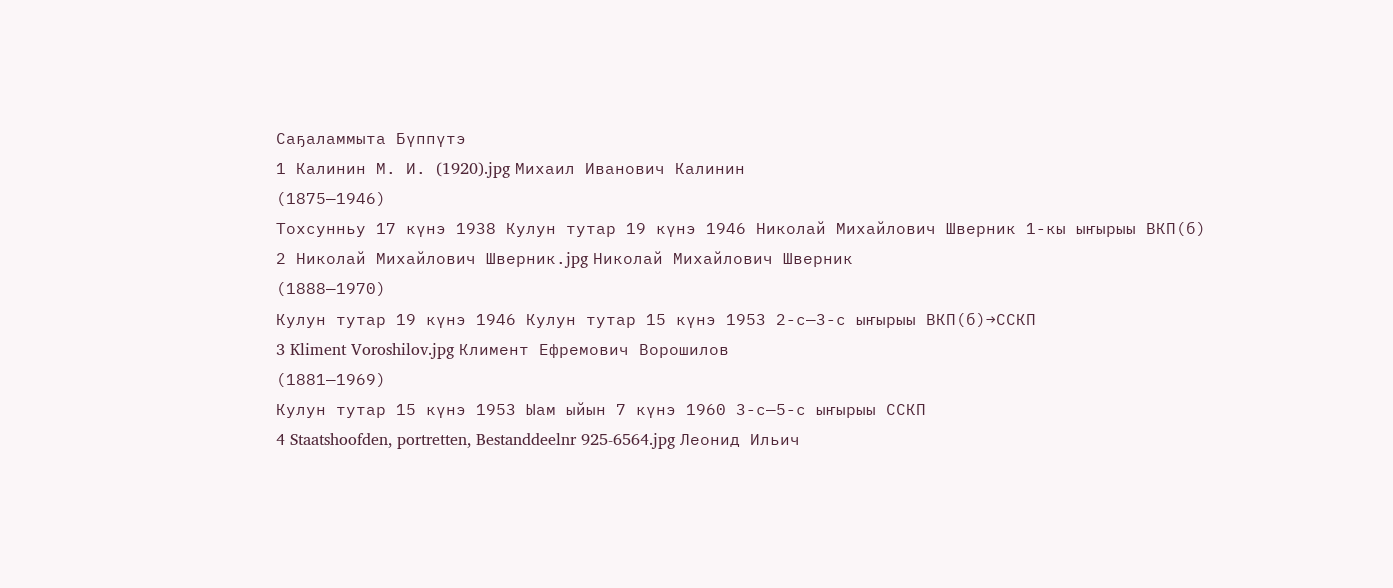Саҕаламмыта Бүппүтэ
1 Калинин М. И. (1920).jpg Михаил Иванович Калинин
(1875—1946)
Тохсунньу 17 күнэ 1938 Кулун тутар 19 күнэ 1946 Николай Михайлович Шверник 1-кы ыҥырыы ВКП(б)
2 Николай Михайлович Шверник.jpg Николай Михайлович Шверник
(1888—1970)
Кулун тутар 19 күнэ 1946 Кулун тутар 15 күнэ 1953 2-с—3-с ыҥырыы ВКП(б)→ССКП
3 Kliment Voroshilov.jpg Климент Ефремович Ворошилов
(1881—1969)
Кулун тутар 15 күнэ 1953 Ыам ыйын 7 күнэ 1960 3-с—5-с ыҥырыы ССКП
4 Staatshoofden, portretten, Bestanddeelnr 925-6564.jpg Леонид Ильич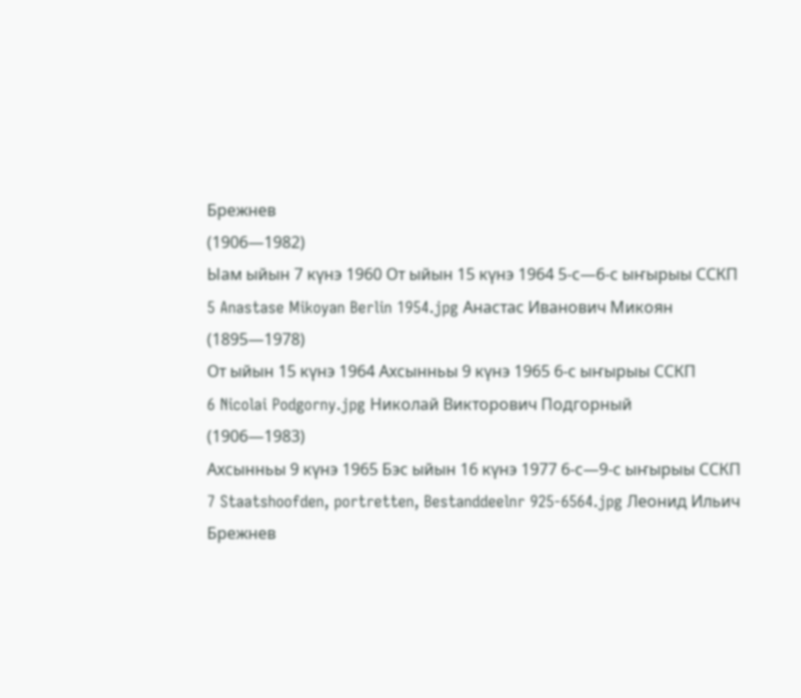Брежнев
(1906—1982)
Ыам ыйын 7 күнэ 1960 От ыйын 15 күнэ 1964 5-с—6-с ыҥырыы ССКП
5 Anastase Mikoyan Berlin 1954.jpg Анастас Иванович Микоян
(1895—1978)
От ыйын 15 күнэ 1964 Ахсынньы 9 күнэ 1965 6-с ыҥырыы ССКП
6 Nicolai Podgorny.jpg Николай Викторович Подгорный
(1906—1983)
Ахсынньы 9 күнэ 1965 Бэс ыйын 16 күнэ 1977 6-с—9-с ыҥырыы ССКП
7 Staatshoofden, portretten, Bestanddeelnr 925-6564.jpg Леонид Ильич Брежнев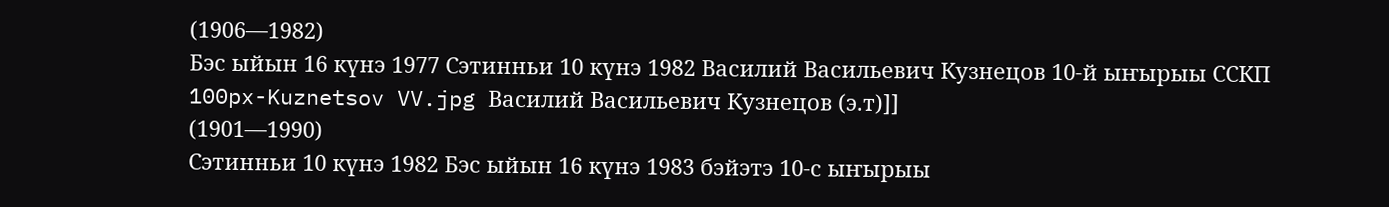(1906—1982)
Бэс ыйын 16 күнэ 1977 Сэтинньи 10 күнэ 1982 Василий Васильевич Кузнецов 10-й ыҥырыы ССКП
100px-Kuznetsov VV.jpg Василий Васильевич Кузнецов (э.т)]]
(1901—1990)
Сэтинньи 10 күнэ 1982 Бэс ыйын 16 күнэ 1983 бэйэтэ 10-с ыҥырыы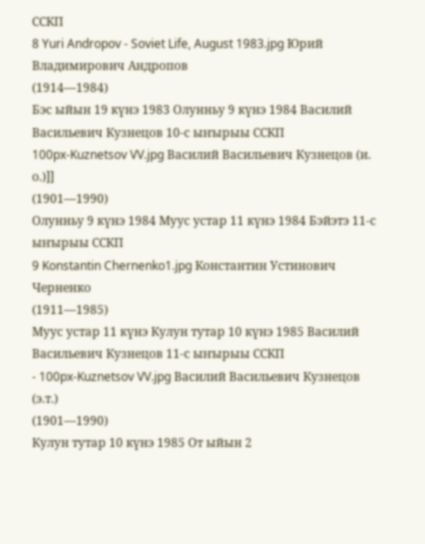ССКП
8 Yuri Andropov - Soviet Life, August 1983.jpg Юрий Владимирович Андропов
(1914—1984)
Бэс ыйын 19 күнэ 1983 Олунньу 9 күнэ 1984 Василий Васильевич Кузнецов 10-с ыҥырыы ССКП
100px-Kuznetsov VV.jpg Василий Васильевич Кузнецов (и. о.)]]
(1901—1990)
Олунньу 9 күнэ 1984 Муус устар 11 күнэ 1984 Бэйэтэ 11-с ыҥырыы ССКП
9 Konstantin Chernenko1.jpg Константин Устинович Черненко
(1911—1985)
Муус устар 11 күнэ Кулун тутар 10 күнэ 1985 Василий Васильевич Кузнецов 11-с ыҥырыы ССКП
- 100px-Kuznetsov VV.jpg Василий Васильевич Кузнецов (э.т.)
(1901—1990)
Кулун тутар 10 күнэ 1985 От ыйын 2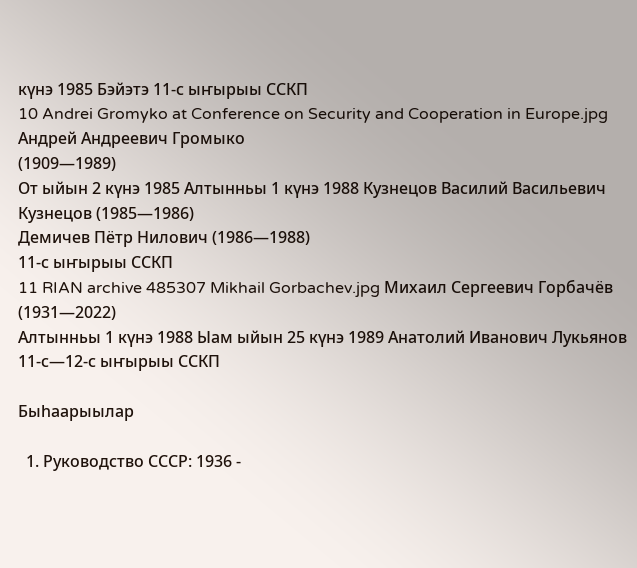күнэ 1985 Бэйэтэ 11-с ыҥырыы ССКП
10 Andrei Gromyko at Conference on Security and Cooperation in Europe.jpg Андрей Андреевич Громыко
(1909—1989)
От ыйын 2 күнэ 1985 Алтынньы 1 күнэ 1988 Кузнецов Василий Васильевич Кузнецов (1985—1986)
Демичев Пётр Нилович (1986—1988)
11-с ыҥырыы ССКП
11 RIAN archive 485307 Mikhail Gorbachev.jpg Михаил Сергеевич Горбачёв
(1931—2022)
Алтынньы 1 күнэ 1988 Ыам ыйын 25 күнэ 1989 Анатолий Иванович Лукьянов 11-с—12-с ыҥырыы ССКП

Быһаарыылар

  1. Руководство СССР: 1936 -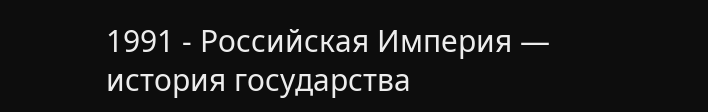1991 - Российская Империя — история государства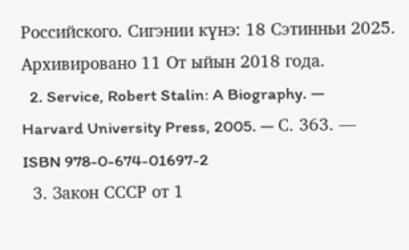Российского. Сигэнии күнэ: 18 Сэтинньи 2025. Архивировано 11 От ыйын 2018 года.
  2. Service, Robert Stalin: A Biography. — Harvard University Press, 2005. — С. 363. — ISBN 978-0-674-01697-2
  3. Закон СССР от 1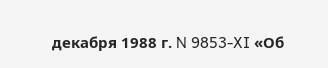декабря 1988 г. N 9853-XI «Об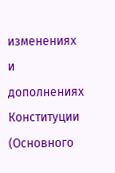изменениях и дополнениях Конституции (Основного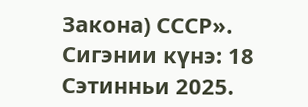Закона) СССР». Сигэнии күнэ: 18 Сэтинньи 2025.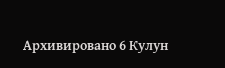Архивировано 6 Кулун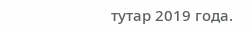тутар 2019 года.